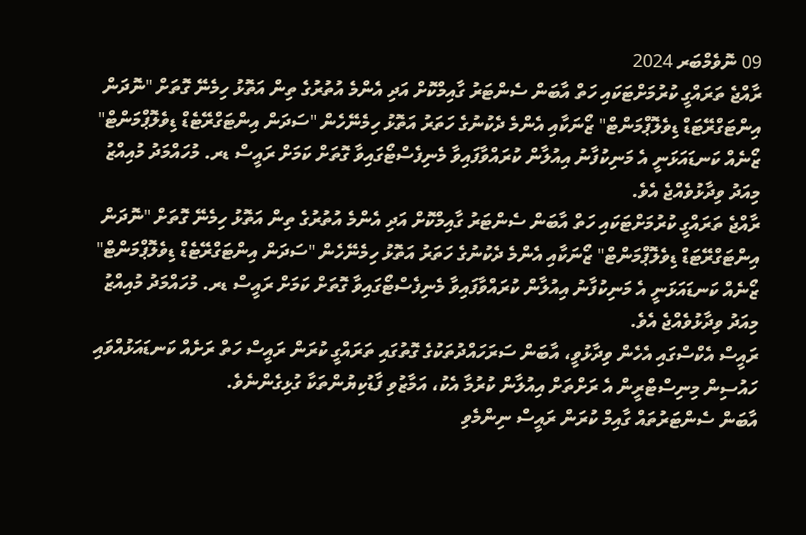09 ނޮވެމްބަރ 2024
ރާއްޖެ ތަރައްގީ ކުރުމަށްޓަކައި ހަތް އާބަން ސެންޓަރު ގާއިމްކޮށް އަދި އެންމެ އުތުރުގެ ތިން އަތޮޅު ހިމެނޭ ގޮތަށް "ނޮދަން އިންޓަގްރޭޓަޑް ޑިވެލޮޕްމަންޓް" ޒޯނަކާއި އެންމެ ދެކުނުގެ ހަތަރު އަތޮޅު ހިމެނޭހެން "ސަދަން އިންޓަގްރޭޓެޑް ޑިވެލޮޕްމަންޓް" ޒޯނެއް ކަނޑައަޅަނީ އެ މަނިކުފާނު އިއުލާން ކުރައްވާފައިވާ މެނިފެސްޓޯގައިވާ ގޮތަށް ކަމަށް ރައީސް ޑރ. މުހައްމަދު މުއިއްޒު މިއަދު ވިދާޅުވެއްޖެ އެވެ.
ރާއްޖެ ތަރައްގީ ކުރުމަށްޓަކައި ހަތް އާބަން ސެންޓަރު ގާއިމްކޮށް އަދި އެންމެ އުތުރުގެ ތިން އަތޮޅު ހިމެނޭ ގޮތަށް "ނޮދަން އިންޓަގްރޭޓަޑް ޑިވެލޮޕްމަންޓް" ޒޯނަކާއި އެންމެ ދެކުނުގެ ހަތަރު އަތޮޅު ހިމެނޭހެން "ސަދަން އިންޓަގްރޭޓެޑް ޑިވެލޮޕްމަންޓް" ޒޯނެއް ކަނޑައަޅަނީ އެ މަނިކުފާނު އިއުލާން ކުރައްވާފައިވާ މެނިފެސްޓޯގައިވާ ގޮތަށް ކަމަށް ރައީސް ޑރ. މުހައްމަދު މުއިއްޒު މިއަދު ވިދާޅުވެއްޖެ އެވެ.
ރައީސް އެކްސްގައި އެހެން ވިދާޅުވީ، އާބަން ސަރަހައްދުތަކުގެ ގޮތުގައި ތަރައްގީ ކުރަން ރައީސް ހަތް ރަށެއް ކަނޑައަޅުއްވައި ހައުސިން މިނިސްޓްރީން އެ ރަށްތަށް އިއުލާން ކުރުމާ އެކު، އަމާޒުވި ފާޑުކިޔުންތަކާ ގުޅިގެންނެވެ.
އާބަން ސެންޓަރުތައް ގާއިމް ކުރަން ރައީސް ނިންމެވި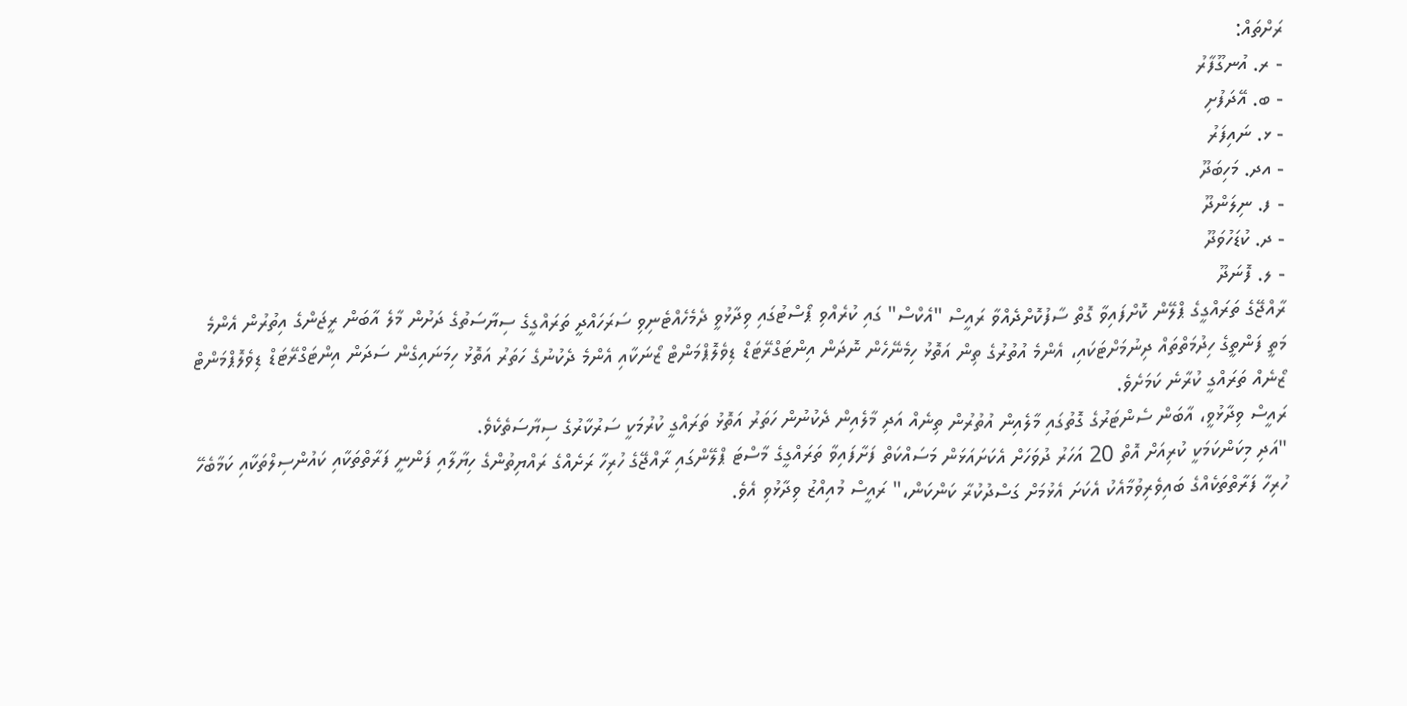ރަށްތައް:
- ރ. އުނގޫފާރު
- ބ. އޭދަފުށި
- ޅ. ނައިފަރު
- އދ. މަހިބަދޫ
- ފ. ނިލަންދޫ
- ދ. ކުޑަހުވަދޫ
- ލ. ފޮނަދޫ
ރާއްޖޭގެ ތަރައްގީގެ ޕްލޭން ކޮށްފައިވާ ގޮތް ސާފުކޮށްދެއްވާ ރައީސް "އެކްސް" ގައި ކުރެއްވި ޕޯސްޓުގައި ވިދާޅުވީ ދެމެހެއްޓެނިވި ސަރަހައްދީ ތަރައްގީގެ ސިޔާސަތުގެ ދަށުން މާލެ އާބަން ރީޖަންގެ އިތުރުން އެންމެ މަތީ ފަންތީގެ ހިދުމަތްތައް ދިނުމަށްޓަކައި، އެންމެ އުތުރުގެ ތިން އަތޮޅު ހިމެނޭހެން ނޮދަން އިންޓަގްރޭޓަޑް ޑިވެލޮޕްމަންޓް ޒޯނަކާއި އެންމެ ދެކުނުގެ ހަތަރު އަތޮޅު ހިމަނައިގެން ސަދަން އިންޓަގްރޭޓަޑް ޑިވެލޮޕްމަންޓް ޒޯނެއް ތަރައްގީ ކުރާނެ ކަމަށެވެ.
ރައީސް ވިދާޅުވީ، އާބަން ސެންޓަރުގެ ގޮތުގައި މާލެއިން އުތުރުން ތިނެއް އަދި މާލެއިން ދެކުނުން ހަތަރު އަތޮޅު ތަރައްގީ ކުރުމަކީ ސަރުކާރުގެ ސިޔާސަތެކެވެ.
"އަދި މިކަންކަމަކީ ކުރިއަށް އޮތް 20 އަހަރު ދުވަހަށް އެކަށައަޅަން މަސައްކަތް ފަށާފައިވާ ތަރައްގީގެ މާސްޓަ ޕްލޭންގައި ރާއްޖޭގެ ހުރިހާ ރަށެއްގެ ރައްޔިތުންގެ ހިޔާލާއި ފަންނީ ފަރާތްތަކާއި ކައުންސިލްތަކާއި ކަމާބެހޭ ހުރިހާ ފަރާތްތަކެއްގެ ބައިވެރިވުމާއެކު އެކަށަ އެޅުމަށް ގަސްދުކުރާ ކަންކަން،" ރައީސް މުއިއްޒު ވިދާޅުވި އެވެ.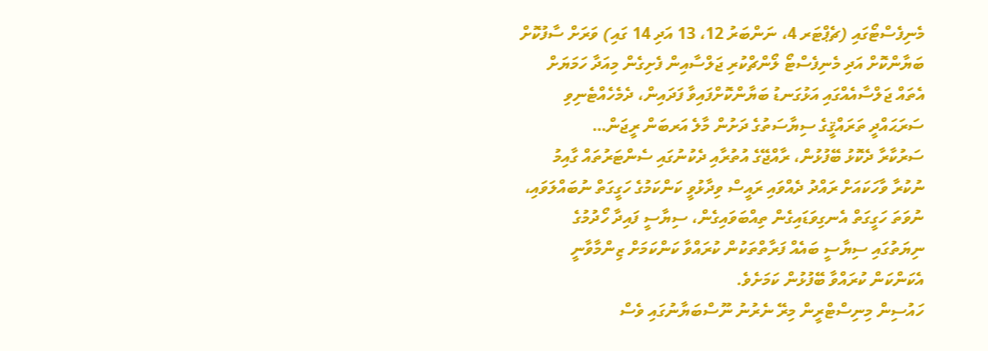މެނިފެސްޓޯގައި (ޗެޕްޓަރ 4، ނަންބަރު 12، 13 އަދި 14 ގައި) ވަރަށް ސާފުކޮށް ބަޔާންކޮށް އަދި މެނިފެސްޓޯ ލޯންޗްކުރި ޖަލްސާއިން ފެށިގެން މިއަދާ ހަމަޔަށް އެތައް ޖަލްސާއެއްގައި އަޅުގަނޑު ބަޔާންކޮށްފައިވާ ފަދައިން، ދެމެހެއްޓެނިވި ސަރަޙައްދީ ތަރައްޤީގެ ސިޔާސަތުގެ ދަށުން މާލެ އަރބަން ރީޖަން…
ސަރުކާރާ ދެކޮޅު ބޭފުޅުން، ރާއްޖޭގެ އުތުރާއި ދެކުނުގައި ސެންޓަރުތައް ގާއިމު ނުކުރާ ވާހަކައަށް ރައްދު ދެއްވައި ރައީސް ވިދާޅުވީ ކަންކަމުގެ ހަގީގަތް ނުބައްލަވައި، ނުވަތަ ހަގީގަތް އެނގިވަޑައިގެން ތިއްބަވައިގެން، ސިޔާސީ ފައިދާ ހޯދުމުގެ ނިޔަތުގައި ސިޔާސީ ބައެއް ފަރާތްތަކުން ކުރައްވާ ކަންކަމަށް ޒިންމާވާނީ އެކަންކަން ކުރައްވާ ބޭފުޅުން ކަމަށެވެ.
ހައުސިން މިނިސްޓްރީން މިރޭ ނެރުނު ނޫސްބަޔާނުގައި ވެސް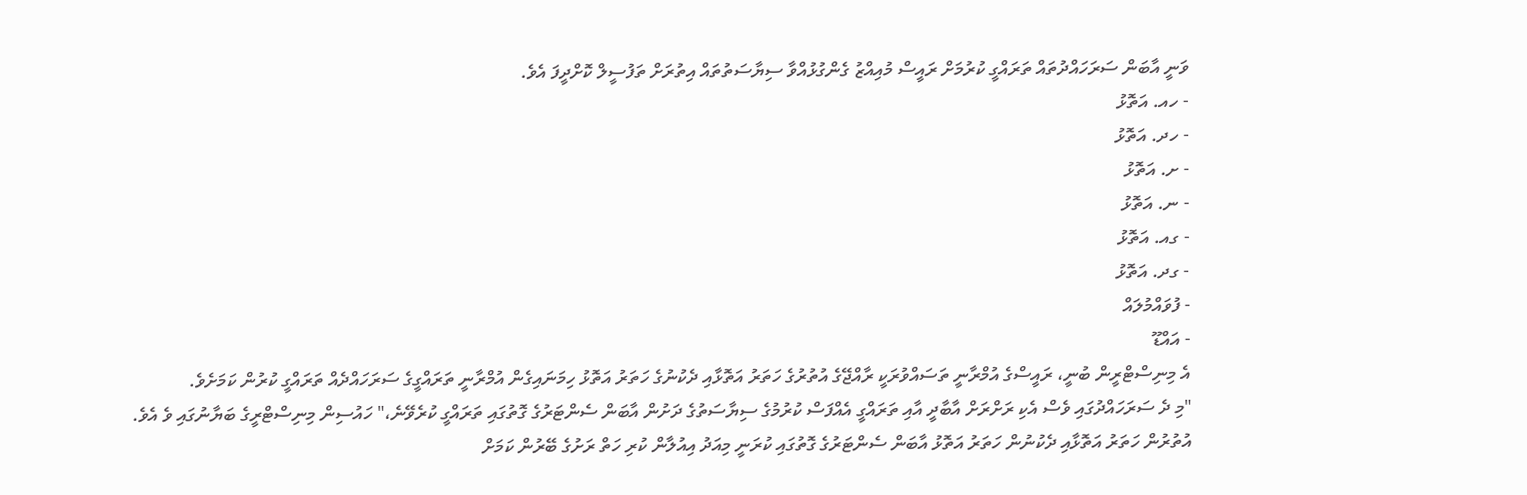ވަނީ އާބަން ސަރަހައްދުތައް ތަރައްގީ ކުރުމަށް ރައީސް މުއިއްޒު ގެންގުޅުއްވާ ސިޔާސަތުތައް އިތުރަށް ތަފުސީލް ކޮށްދީފަ އެވެ.
- ހއ. އަތޮޅު
- ހދ. އަތޮޅު
- ށ. އަތޮޅު
- ނ. އަތޮޅު
- ގއ. އަތޮޅު
- ގދ. އަތޮޅު
- ފުވައްމުލައް
- އައްޑޫ
އެ މިނިސްޓްރީން ބުނީ، ރައީސްގެ އުމްރާނީ ތަސައްވުރަކީ ރާއްޖޭގެ އުތުރުގެ ހަތަރު އަތޮޅާއި ދެކުނުގެ ހަތަރު އަތޮޅު ހިމަނައިގެން އުމްރާނީ ތަރައްގީގެ ސަރަހައްދެއް ތަރައްގީ ކުރުން ކަމަށެވެ.
"މި ދެ ސަރަހައްދުގައި ވެސް އެކި ރަށްރަށް އާބާދީ އާއި ތަރައްގީ އެއްފަސް ކުރުމުގެ ސިޔާސަތުގެ ދަށުން އާބަން ސެންޓަރުގެ ގޮތުގައި ތަރައްގީ ކުރެވޭނެ،" ހައުސިން މިނިސްޓްރީގެ ބަޔާނުގައި ވެ އެވެ.
އުތުރުން ހަތަރު އަތޮޅާއި ދެކުނުން ހަތަރު އަތޮޅު އާބަން ސެންޓަރުގެ ގޮތުގައި ކުރަނީ މިއަދު އިއުލާން ކުރި ހަތް ރަށުގެ ބޭރުން ކަމަށް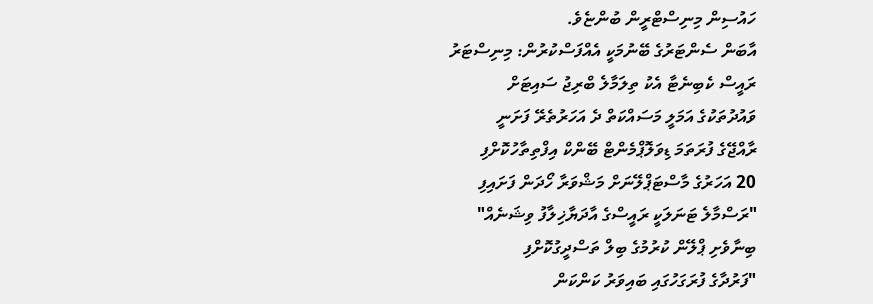ހައުސިން މިނިސްޓްރީން ބުންޏެވެ.
އާބަން ސެންޓަރުގެ ބޭނުމަކީ އެއްފަސްކުރުން: މިނިސްޓަރު
ރައީސް ކެބިނެޓާ އެކު ތިލަމާލެ ބްރިޖު ސައިޓަށް
ވައުދުތަކުގެ އަމަލީ މަސައްކަތް ދެ އަހަރުތެރޭ ފަށަނީ
ރާއްޖޭގެ ފުރަތަމަ ޑިވަލޮޕްމެންޓް ބޭންކް އިފްތިތާހުކޮށްފި
20 އަހަރުގެ މާސްޓަޕްލޭނަށް މަޝްވަރާ ހޯދަން ފަށައިފި
"ރަސްމާލެ ޓަނަލަކީ ރައީސްގެ އާދަޔާޚިލާފު ވިޝަނެއް"
ބިނާވެށި ޕްލޭން ކުރުމުގެ ބިލް ތަސްދީގުކޮށްފި
"ފަރުދާގެ ފުރަގަހުގައި ބައިވަރު ކަންކަން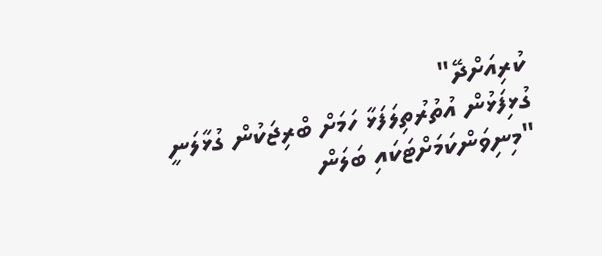ކުރިއަށްދޭ"
ގުޅިފަޅުން އުތުރުތިލަފަޅާ ހަމަށް ބްރިޖަކުން ގުޅާލަނީ
"މިނިވަންކަމަށްޓަކައި ބަލަން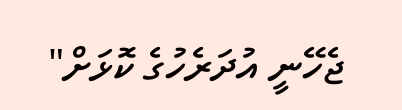ޖެހޭނީ އުދަރެހުގެ ކޮޅަށް"